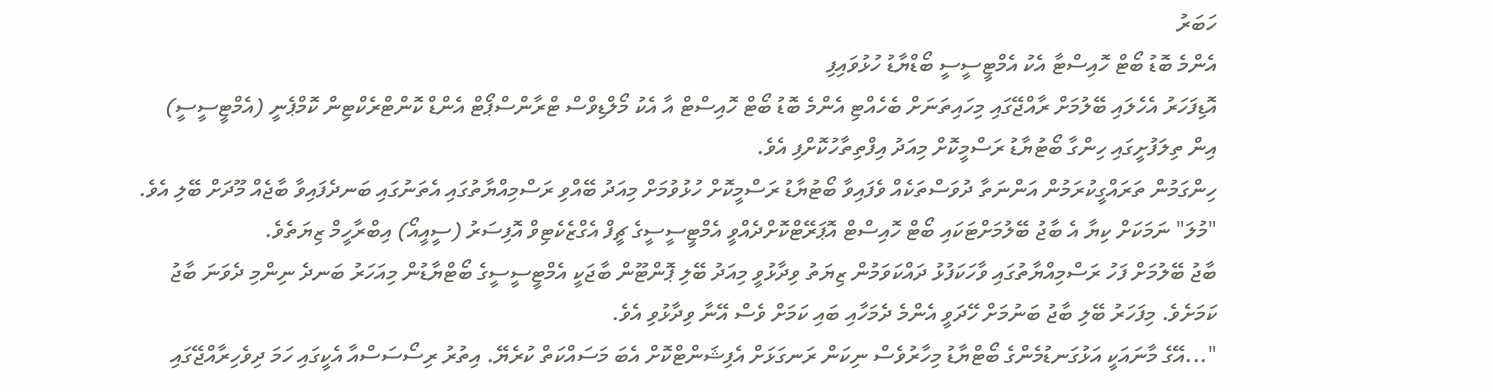ހަބަރު
އެންމެ ބޮޑު ބޯޓް ހޮއިސްޓާ އެކު އެމްޓީސީސީ ބޯޑްޔާޑު ހުޅުވައިފި
އޮޑިފަހަރު އެހެލައި ބޭލުމަށް ރާއްޖޭގައި މިހައިތަނަށް ބެހެއްޓި އެންމެ ބޮޑު ބޯޓް ހޮއިސްޓް އާ އެކު މޯލްޑިވްސް ޓްރާންސްޕޯޓް އެންޑް ކޮންޓްރެކްޓިން ކޮމްޕެނީ (އެމްޓީސީސީ) އިން ތިލަފުށީގައި ހިންގާ ބޯޓުޔާޑު ރަސްމީކޮށް މިއަދު އިފްތިތާހުކޮށްފި އެވެ.
ހިންގަމުން ތަރައްގީކުރަމުން އަންނަތާ ދުވަސްތަކެއް ވެފައިވާ ބޯޓުޔާޑު ރަސްމީކޮށް ހުޅުވުމަށް މިއަދު ބޭއްވި ރަސްމިއްޔާތުގައި އެތަނުގައި ބަނދެފައިވާ ބާޖެއް މޫދަށް ބޭލި އެވެ. "މުލަ" ނަމަކަށް ކިޔާ އެ ބާޖު ބޭލުމަށްޓަކައި ބޯޓް ހޮއިސްޓް އޮޕަރޭޓްކޮށްދެއްވީ އެމްޓީސީސީގެ ޗީފް އެގްޒެކެޓިވް އޮފިސަރު (ސީއީއޯ) އިބްރާހީމް ޒިޔަތެވެ.
ބާޖު ބޭލުމަށް ފަހު ރަސްމިއްޔާތުގައި ވާހަކަފުޅު ދައްކަވަމުން ޒިޔަތު ވިދާޅުވީ މިއަދު ބޭލި ޕޮންޓޫން ބާޖަކީ އެމްޓީސީސީގެ ބޯޓްޔާޑުން މިއަހަރު ބަނދެ ނިންމި ދެވަނަ ބާޖު ކަމަށެވެ. މިފަހަރު ބޭލި ބާޖު ބަނުމަށް ހޭދަވީ އެންމެ ދެމަހާއި ބައި ކަމަށް ވެސް އޭނާ ވިދާޅުވި އެވެ.
"...އޭގެ މާނައަކީ އަޅުގަނޑުމެންގެ ބޯޓްޔާޑު މިހާރުވެސް ނިކަން ރަނގަޅަށް އެފިޝަންޓްކޮށް އެބަ މަސައްކަތް ކުރެޔޭ. އިތުރު ރިސޯސަސްއާ އެކީގައި ހަމަ ދިވެހިރާއްޖޭގައި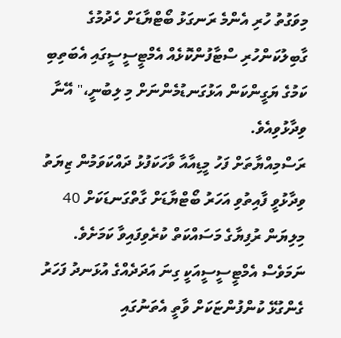މިވަގުތު ހުރި އެންމެ ރަނގަޅު ބޯޓްޔާޑަށް ހެދުމުގެ ގާބިލުކަންހުރި ސްޓާފުންކޮޅެއް އެމްޓީސީސީގައި އެބަތިބި ކަމުގެ ޔަގީންކަން އަޅުގަނޑުމެންނަށް މި ލިބުނީ،" އޭނާ ވިދާޅުވިއެވެ.
ރަސްމިއްޔާތަށް ފަހު މީޑިއާއާ ވާހަކަފުޅު ދައްކަވަމުން ޒިޔަތު ވިދާޅުވީ ފާއިތުވި އަހަރު ބޯޓްޔާޑަށް ގާތްގަނޑަކަށް 40 މިލިޔަން ރުފިޔާގެ މަސައްކަތް ކުރެވިފައިވާ ކަމަށެވެ. ނަމަވެސް އެމްޓީސީސީއަކީ ގިނަ އަދަދެއްގެ އުޅަނދު ފަހަރު ގެންގުޅޭ ކުންފުންޏަކަށް ވާތީ އެތަނުގައި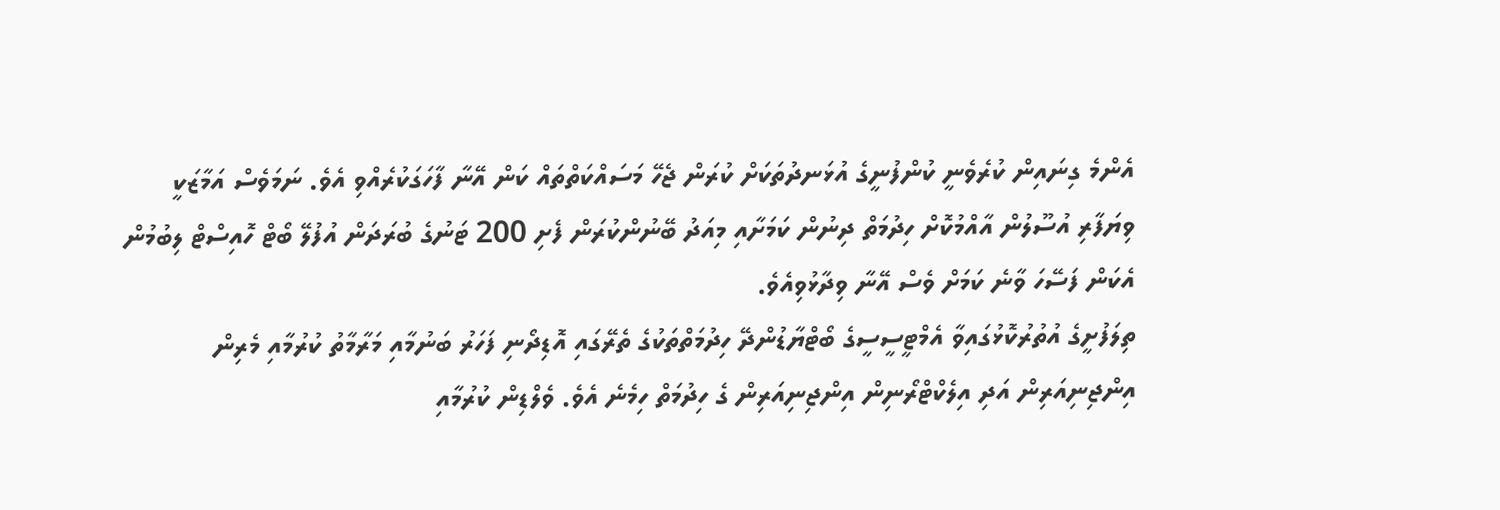އެންމެ ގިނައިން ކުރެވެނީ ކުންފުނީގެ އުޅަނދުތަކަށް ކުރަން ޖެހޭ މަސައްކަތްތައް ކަން އޭނާ ފާހަގަކުރެއްވި އެވެ. ނަމަވެސް އަމާޒަކީ ވިޔަފާރި އުސޫލުން އާއްމުކޮށް ހިދުމަތް ދިނުން ކަމަށާއި މިއަދު ބޭނުންކުރަން ފެށި 200 ޓަނުގެ ބުރަދަން އުފުލޭ ބޯޓް ހޮއިސްޓް ލިބުމުން އެކަން ފަސޭހަ ވާނެ ކަމަށް ވެސް އޭނާ ވިދާޅުވިއެވެ.
ތިލަފުށީގެ އުތުރުކޮޅުގައިވާ އެމްޓީސީސީގެ ބޯޓްޔާޑުންދޭ ހިދުމަތްތަކުގެ ތެރޭގައި އޮޑިދޯނި ފަހަރު ބަނުމާއި މަރާމާތު ކުރުމާއި މެރިން އިންޖިނިއަރިން އަދި އިލެކްޓްރޯނިން އިންޖިނިއަރިން ގެ ހިދުމަތް ހިމެނެ އެވެ. ވެލްޑިން ކުރުމާއި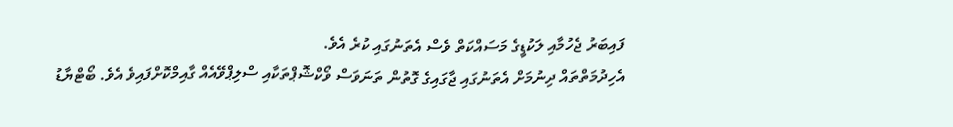ފައިބަރު ޖެހުމާއި ލަކުޑީގެ މަސައްކަތް ވެސް އެތަނުގައި ކުރެ އެވެ.
އެހިދުމަތްތައް ދިނުމަށް އެތަނުގައި ޖާގައިގެ ގޮތުން ތަނަވަސް ވޯކްޝޮޕްތަކާއި ސްލިޕްވޭއެއް ގާއިމްކޮށްފައިވެ އެވެ. ބޯޓްޔާޑު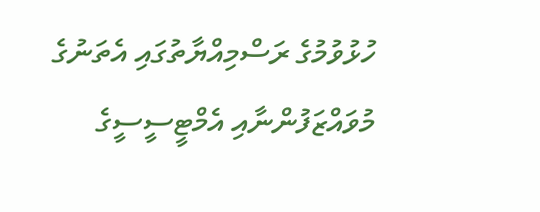ހުޅުވުމުގެ ރަސްމިއްޔާތުގައި އެތަނުގެ މުވައްޒަފުންނާއި އެމްޓީސީސީގެ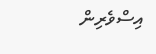އިސްވެރިން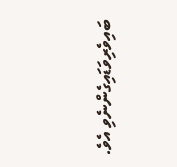ބައިވެރިވަޑައިގެންނެވި އެވެ.